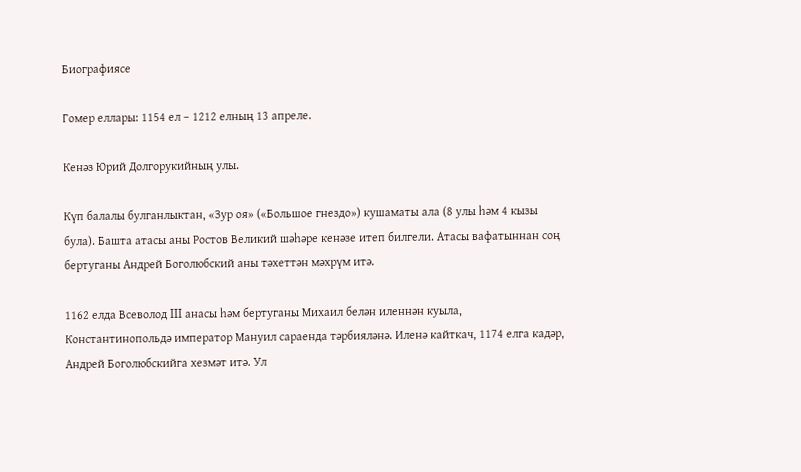Биографиясе

Гомер еллары: 1154 ел – 1212 елның 13 апреле.

Кенәз Юрий Долгорукийның улы.

Күп балалы булганлыктан, «Зур оя» («Большое гнездо») кушаматы ала (8 улы һәм 4 кызы була). Башта атасы аны Ростов Великий шәһәре кенәзе итеп билгели. Атасы вафатыннан соң бертуганы Андрей Боголюбский аны тәхеттән мәхрүм итә.

1162 елда Всеволод III анасы һәм бертуганы Михаил белән иленнән куыла, Константинопольдә император Мануил сараенда тәрбияләнә. Иленә кайткач, 1174 елга кадәр, Андрей Боголюбскийга хезмәт итә. Ул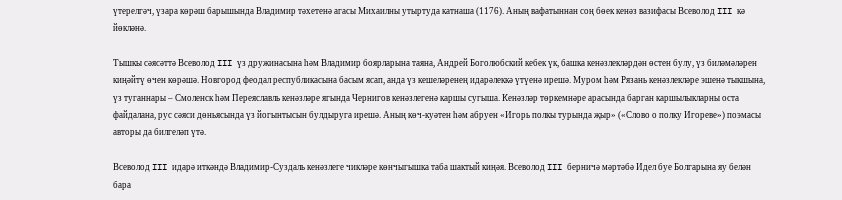үтерелгәч, үзара көрәш барышында Владимир тәхетенә агасы Михаилны утыртуда катнаша (1176). Аның вафатыннан соң бөек кенәз вазифасы Всеволод III кә йөкләнә.

Тышкы сәясәттә Всеволод III үз дружинасына һәм Владимир боярларына таяна, Андрей Боголюбский кебек үк, башка кенәзлекләрдән өстен булу, үз биләмәләрен киңәйтү өчен көрәшә. Новгород феодал республикасына басым ясап, анда үз кешеләренең идарәлеккә үтүенә ирешә. Муром һәм Рязань кенәзлекләре эшенә тыкшына, үз туганнары – Смоленск һәм Переяславль кенәзләре ягында Чернигов кенәзлегенә каршы сугыша. Кенәзләр төркемнәре арасында барган каршылыкларны оста файдалана, рус сәяси дөньясында үз йогынтысын булдыруга ирешә. Аның көч-куәтен һәм абруен «Игорь полкы турында җыр» («Слово о полку Игореве») поэмасы авторы да билгеләп үтә.

Всеволод III идарә иткәндә Владимир-Суздаль кенәзлеге чикләре көнчыгышка таба шактый киңәя. Всеволод III берничә мәртәбә Идел буе Болгарына яу белән бара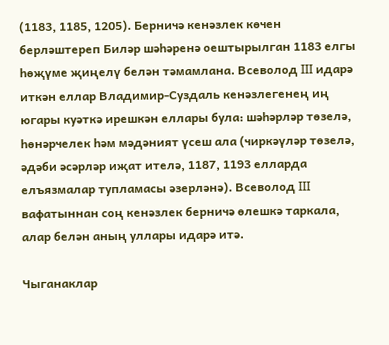(1183, 1185, 1205). Берничә кенәзлек көчен берләштереп Биләр шәһәренә оештырылган 1183 елгы һөҗүме җиңелү белән тәмамлана. Всеволод III идарә иткән еллар Владимир-Суздаль кенәзлегенең иң югары куәткә ирешкән еллары була: шәһәрләр төзелә, һөнәрчелек һәм мәдәният үсеш ала (чиркәүләр төзелә, әдәби әсәрләр иҗат ителә, 1187, 1193 елларда елъязмалар тупламасы әзерләнә). Всеволод III вафатыннан соң кенәзлек берничә өлешкә таркала, алар белән аның уллары идарә итә.

Чыганаклар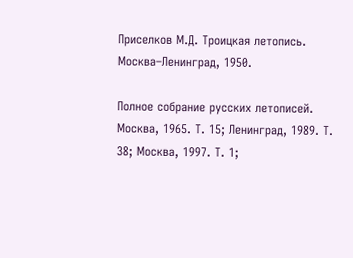Приселков М.Д. Троицкая летопись. Москва–Ленинград, 1950.

Полное собрание русских летописей. Москва, 1965. Т. 15; Ленинград, 1989. Т. 38; Москва, 1997. Т. 1;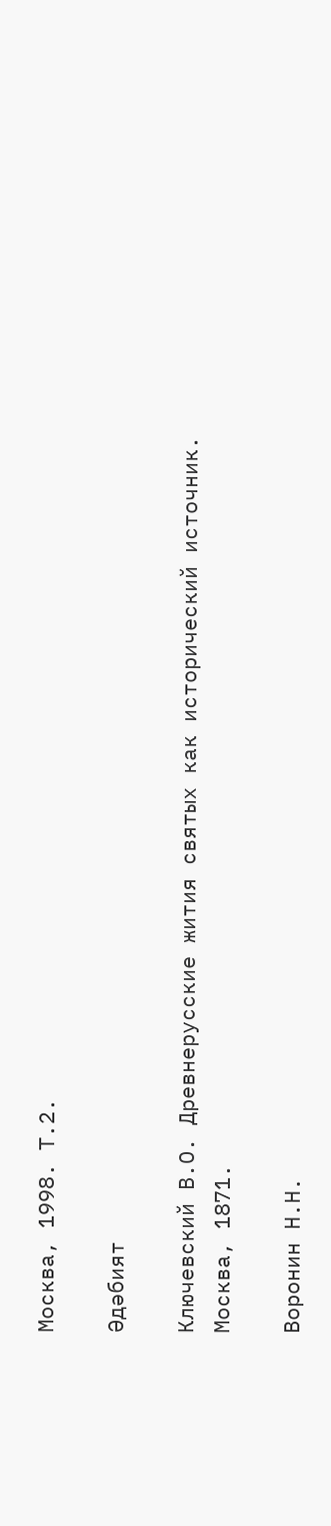Москва, 1998. Т.2.

Әдәбият

Ключевский В.О. Древнерусские жития святых как исторический источник. Москва, 1871.

Воронин Н.Н.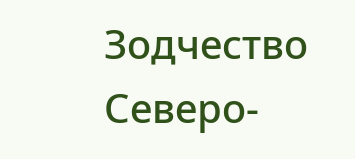Зодчество Северо-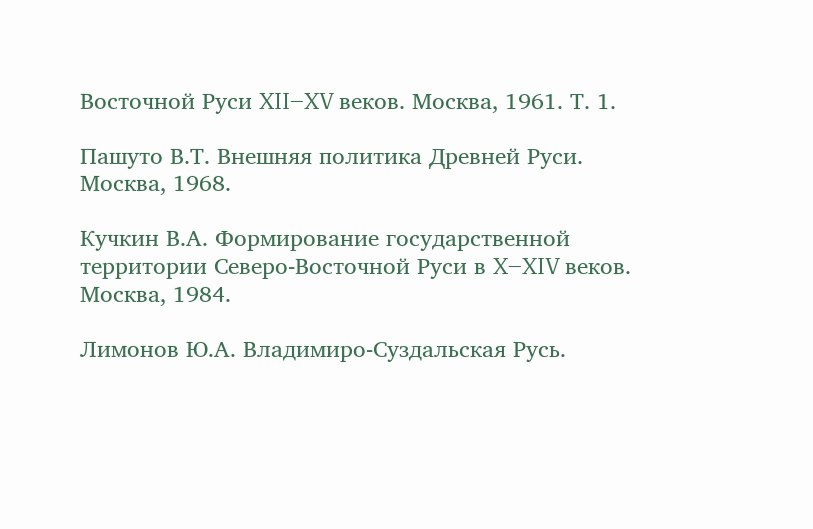Восточной Руси XII–XV веков. Москва, 1961. Т. 1.

Пашуто В.Т. Внешняя политика Древней Руси. Москва, 1968.

Кучкин В.А. Формирование государственной территории Северо-Восточной Руси в X–XIV веков. Москва, 1984.

Лимонов Ю.А. Владимиро-Суздальская Русь.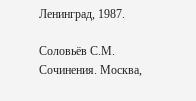Ленинград, 1987.

Соловьёв С.М. Сочинения. Москва,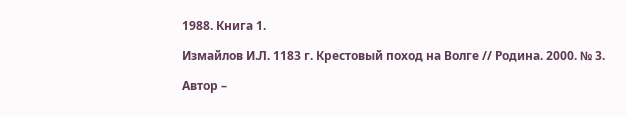1988. Книга 1.

Измайлов И.Л. 1183 г. Крестовый поход на Волге // Родина. 2000. № 3.

Автор –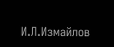И.Л.Измайлов